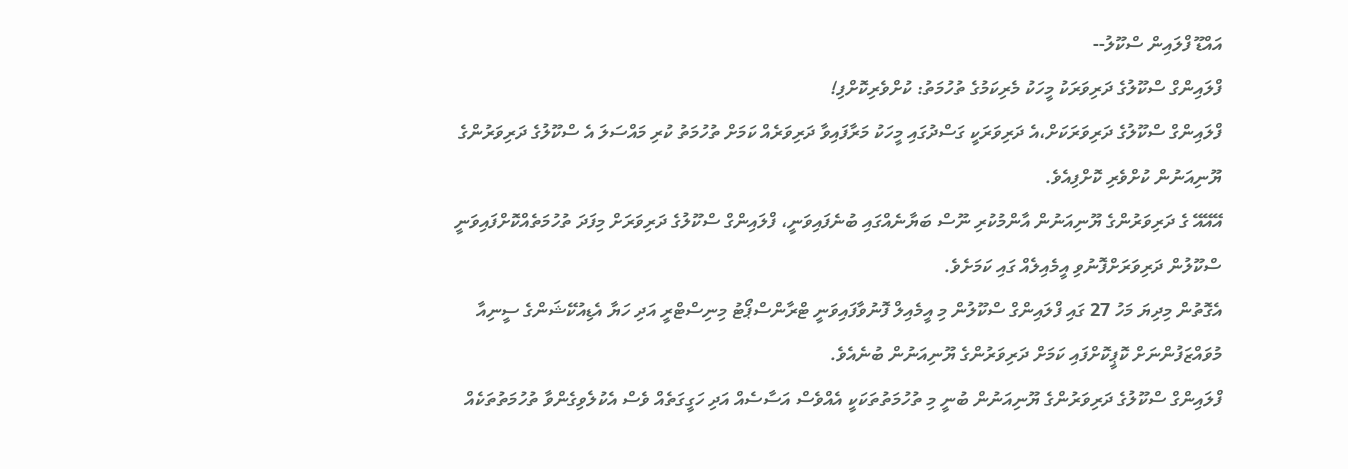އައްޑޫ ފްލައިން ސްކޫލު--
ފްލައިންގް ސްކޫލުގެ ދަރިވަރަކު މީހަކު މެރިކަމުގެ ތުހުމަތު: ކުށްވެރިކޮށްފި!
ފްލައިންގް ސްކޫލުގެ ދަރިވަރަކަށް،އެ ދަރިވަރަކީ ގަސްދުގައި މީހަކު މަރާފައިވާ ދަރިވަރެއް ކަމަށް ތުހުމަތު ކުރި މައްސަލަ އެ ސްކޫލުގެ ދަރިވަރުންގެ ޔޫނިއަނުން ކުށްވެރި ކޮށްފިއެވެ.
އޭއޭއޭ ގެ ދަރިވަރުންގެ ޔޫނިއަނުން އާންމުކުރި ނޫސް ބަޔާނެއްގައި ބުނެފައިވަނީ، ފްލައިންގް ސްކޫލުގެ ދަރިވަރަށް މިފަދަ ތުހުމަތެއްކޮށްފައިވަނީ ސްކޫލުން ދަރިވަރަށްފޮނުވި އީމެއިލެއް ގައި ކަމަށެވެ.
އެގޮތުން މިދިޔަ މަހު 27 ގައި ފްލައިންގް ސްކޫލުން މި އީމެއިލް ފޮނުވާފައިވަނީ ޓްރާންސްޕޯޓު މިނިސްޓްރީ އަދި ހަޔާ އެޑިއުކޭޝަންގެ ސީނިއާ މުވައްޒަފުންނަށް ކޮޕީކޮށްފައި ކަމަށް ދަރިވަރުންގެ ޔޫނިއަނުން ބުނެއެވެ.
ފްލައިންގް ސްކޫލުގެ ދަރިވަރުންގެ ޔޫނިއަނުން ބުނީ މި ތުހުމަތުތަކަކީ އެއްވެސް އަސާސެއް އަދި ހަގީގަތެއް ވެސް އެކުލެވިގެންވާ ތުހުމަތުތަކެއް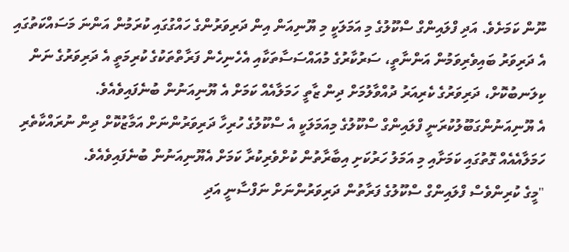ނޫން ކަމަށެވެ. އަދި ފްލައިންގް ސްކޫލުގެ މި އަމަލަކީ މި ޔޫނިއަން އިން ދަރިވަރުންގެ ހައްގުގައި ކުރަމުން އަންނަ މަސައްކަތުގައި އެ ދަރިވަރު ބައިވެރިވަމުން އަންނާތީ، ސަރުކާރުގެ މުއައްސަސާތަކާއި އެހެނިހެން ފަރާތްތަކުގެ ކުރިމަތީ އެ ދަރިވަރުގެ ނަން ކިލަނބުކޮށް، ދަރިވަރުގެ ކެރިއަރު ދުއްވާލުމަށް ދިން ޒާތީ ހަމަލާއެއް ކަމަށް އެ ޔޫނިއަނުން ބުނެފައިވެއެވެ.
އެ ޔޫނިއަނުންގަބޫލުކުރަނީ ފްލައިންގް ސްކޫލުގެ މިއަމަލަކީ އެ ސްކޫލުގެ ހުރިހާ ދަރިވަރުންނަށް އަމާޒުކޮށް ދިން ނުރައްކާތެރި ހަމަލާއެއެއް ގޮތުގައި ކަމަށާއި މި އަމަލު ހަރުކަށި އިބާރާތުން ކުށްވެރިކުރާ ކަމަށް އެޔޫނިއަނުން ބުނެފައިވެއެވެ.
"މީގެ ކުރިންވެސް ފްލައިންގް ސްކޫލުގެ ފަރާތުން ދަރިވަރުންނަށް ނަފްސާނީ އަދި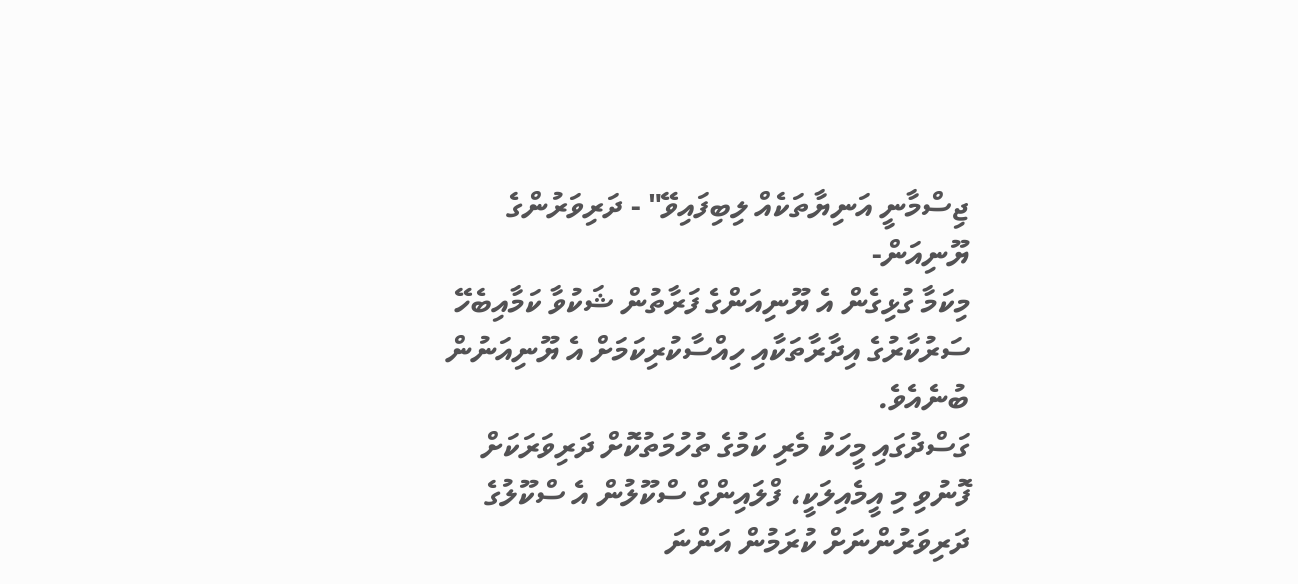ޖިސްމާނީ އަނިޔާތަކެއް ލިބިފައިވޭ" - ދަރިވަރުންގެ ޔޫނިއަން-
މިކަމާ ގުޅިގެން އެ ޔޫނިއަންގެ ފަރާތުން ޝަކުވާ ކަމާއިބެހޭ ސަރުކާރުގެ އިދާރާތަކާއި ހިއްސާކުރިކަމަށް އެ ޔޫނިއަނުން ބުނެއެވެ.
ގަސްދުގައި މީހަކު މެރި ކަމުގެ ތުހުމަތުކޮށް ދަރިވަރަކަށް ފޮނުވި މި އީމެއިލަކީ، ފްލައިންގް ސްކޫލުން އެ ސްކޫލުގެ ދަރިވަރުންނަށް ކުރަމުން އަންނަ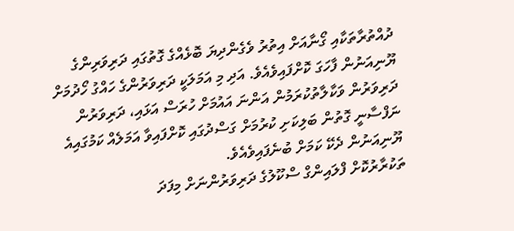ދުއްތުރާތަކާއި ގޯނާއަށް އިތުރު ވެގެންދިޔަ ބޮޅެއްގެ ގޮތުގައި ދަރިވަރިންގެ ޔޫނިއަނުން ފާހަގަ ކޮށްފައިވެއެވެ. އަދި މި އަމަލަކީ ދަރިވަރުންގެ ހައްގު ހޯދުމަށް ދަރިވަރުން ވަކާލާތުކުރަމުން އަންނަ އައުމަށް ހުރަސް އަޅައި، ދަރިވަރުން ނަފްސާނީ ގޮތުން ބަލިކަށި ކުރުމަށް ގަސްދުގައި ކޮށްފައިވާ އަމަލެއް ކަމުގައިއެ ޔޫނިއަނުން ދެކޭ ކަމަށް ބުނެފައިވެއެވެ.
ތަކުރާރުކޮށް ފްލައިންގް ސްކޫލުގެ ދަރިވަރުންނަށް މިފަދަ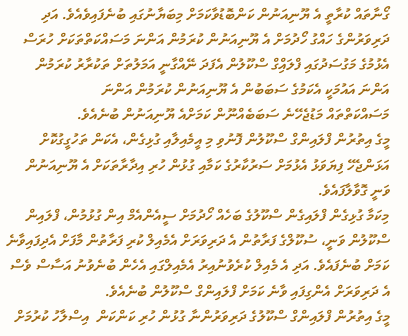ގޯނާތައް ކުރާތީ އެ ޔޫނިއަނުން ކަންބޮޑުވާކަމަށް މިބަޔާނުގައި ބުނެފައިވެއެވެ. އަދި ދަރިވަރުންގެ ހައްގު ހޯދުމަށް އެ ޔޫނިއަނުން ކުރަމުން އަންނަ މަސައްކަތްތަކަށް ހުރަސް އެޅުމުގެ މަގުސަދުގައި ފްލައިްގް ސްކޫލުން އެފަދަ ނޭއްގާނީ އަމަލުތަށް ތަކުރާރު ކުރަމުން އަންނަ އައުމަކީ އެކަމުގެ ސަބަބުން އެ ޔޫނިއަނުން ކުރަމުން އަންނަ
މަސައްކަތްތައް މަޑުޖެހޭނެ ސަބަބެއްނޫން ކަމަށްއެ ޔޫނިއަނުން ބުނެއެވެ.
މީގެ އިތުރުން ފްލައިންގް ސްކޫލުން ފޮނުވި މި އީމެއިލާއި ގުޅިގެން، އެކަން ތަހުގީގުކޮށް އަޅަންޖެހޭ ފިޔަވަޅު އެޅުމަށް ސަރުކާރުގެ ކަމާއި ގުޅުން ހުރި އިދާރާތަކަށް އެ ޔޫނިއަނުން ވަނީ ގޮވާލާފައެވެ.
މިކަމާ ގުޅިގެން ފްލައިގެން ސްކޫލުގެ ބަހެއް ހޯދުމަށް ސީއެންއެމް އިން ގުޅުމުން، ފްލައިން ސްކޫލުން ވަނީ، ސުކޫލްގެ ފަރާތުން އެ ދަރިވަރަށް އެމެއިލް ކުރި ފަރާތުން މާފަށް އެދިފައިވާނެ ކަމަށް ބުނެފައެވެ. އަދި އެ މެއިލް ކުރެވުނުއިރު އެމެއިލްގައި އެހެން ބުނެވުނު އަސާސް ވެސް އެ ދަރިވަރަށް އެންގިފައި ވާނެ ކަމަށް ފްލައިންގް ސްކޫލުން ބުނެއެވެ.
މީގެ އިތުރުން ފްލައިންގް ސްކޫލުގެ ދަރިވަރުންނާ ގުޅުން ހުރި ކަންކަން  އިސްލާހު ކުރުމަށް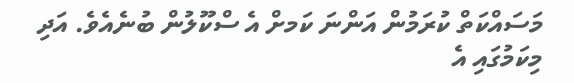މަސައްކަތް ކުރަމުން އަންނަ ކަމށް އެ ސްކޫލުން ބުނެއެވެ. އަދި މިކަމުގައި އެ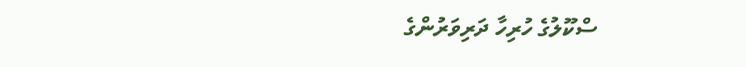ސްކޫލުގެ ހުރިހާ ދަރިވަރުންގެ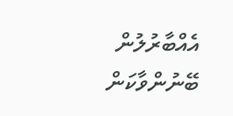އެއްބާރުލުން ބޭނުންވާކަން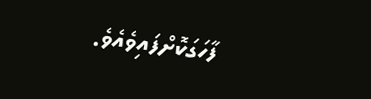ފާހަގަކޮށްފައިވެއެވެ.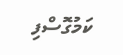ކަމުގޮސްފި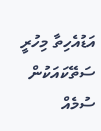އަޑުއެހިތާ މިހުރީ
ސަތޭކައަކުން ސުމެއް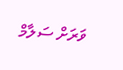ވަރަށް ސަލާމް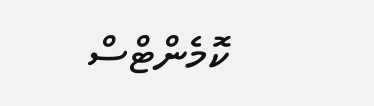ކޮމެންޓްސް